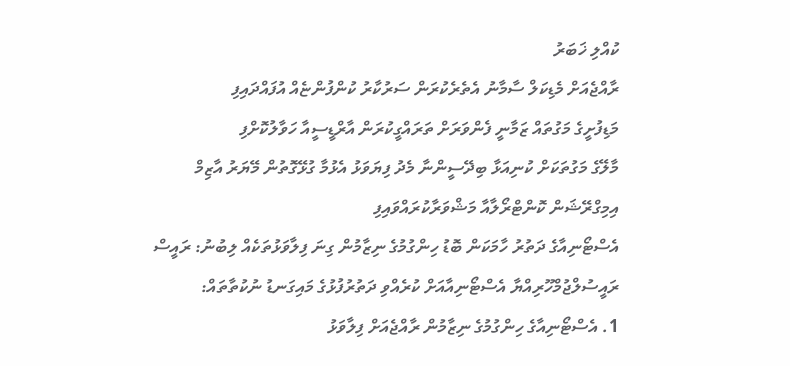ކުއްލި ޚަބަރު
ރާއްޖެއަށް މެޑިކަލް ސާމާނު އެތެރެކުރަން ސަރުކާރު ކުންފުންޏެއް އުފައްދައިފި
މަޑިފުށީގެ މަގުތައް ޒަމާނީ ފެންވަރަށް ތަރައްގީކުރަން އާރްޑީސީއާ ހަވާލުކޮށްފި
މާލޭގެ މަގުތަކަށް ކުނިއަޅާ ބިދޭސީންނާ މެދު ފިޔަވަޅު އެޅުމާ ގުޅޭގޮތުން މޭޔަރު އާޒިމް އިމިގްރޭޝަން ކޮންޓްރޯލާއާ މަޝްވަރާކުރައްވައިފި
އެސްޓޯނިއާގެ ދަތުރު ހާމަކަން ބޮޑު ހިންގުމުގެ ނިޒާމުން ގިނަ ފިލާވަޅުތަކެއް ލިބުނު: ރައީސް
ރައީސުލްޖުމްހޫރިއްޔާ އެސްޓޯނިއާއަށް ކުރެއްވި ދަތުރުފުޅުގެ މައިގަނޑު ނުކުތާތައް:
1. އެސްޓޯނިއާގެ ހިންގުމުގެ ނިޒާމުން ރާއްޖެއަށް ފިލާވަޅު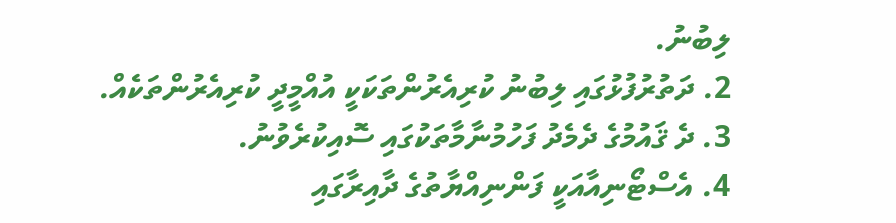ލިބުނު.
2. ދަތުރުފުޅުގައި ލިބުނު ކުރިއެރުންތަކަކީ އުއްމީދީ ކުރިއެރުންތަކެއް.
3. ދެ ޤައުމުގެ ދެމެދު ފަހުމުނާމާތަކުގައި ސޮއިކުރެވުނު.
4. އެސްޓޯނިއާއަކީ ފަންނިއްޔާތުގެ ދާއިރާގައި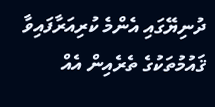ދުނިޔޭގައި އެންމެ ކުރިއަރާފައިވާ ޤައުމުތަކުގެ ތެރެއިން އެއް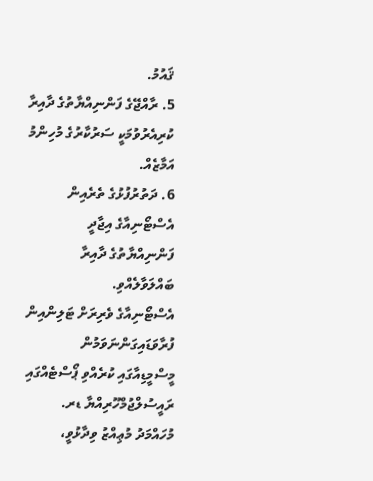ޤައުމު.
5. ރާއްޖޭގެ ފަންނިއްޔާތުގެ ދާއިރާ ކުރިއެރުވުމަކީ ސަރުކާރުގެ މުހިންމު އަމާޒެއް.
6. ދަތުރުފުޅުގެ ތެރެއިން އެސްޓޯނިއާގެ އިޖާދީ ފަންނިއްޔާތުގެ ދާއިރާ ބައްލަވާލެއްވި.
އެސްޓޯނިއާގެ ވެރިރަށް ޓަލިންއިން ފުރާވަޑައިގަންނަވަމުން މީސްމީޑިއާގައި ކުރެއްވި ޕޯސްޓެއްގައި ރައީސުލްޖުމްހޫރިއްޔާ ޑރ. މުހައްމަދު މުޢިއްޒު ވިދާޅުވީ،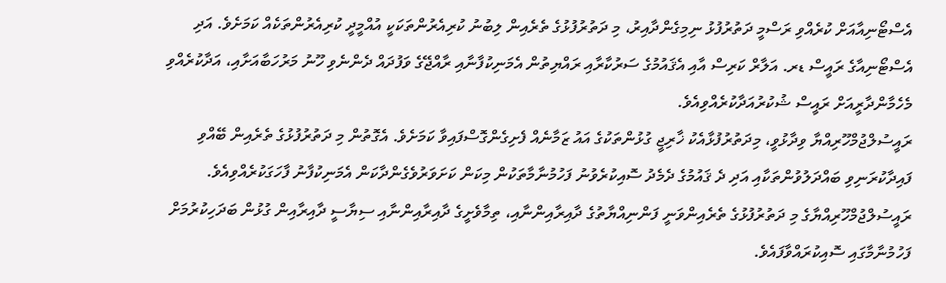އެސްޓޯނިއާއަށް ކުރެއްވި ރަސްމީ ދަތުރުފުޅު ނިމިގެންދާއިރު، މި ދަތުރުފުޅުގެ ތެރެއިން ލިބުނު ކުރިއެރުންތަކަކީ އުއްމީދީ ކުރިއެރުންތަކެއް ކަމަށެވެ. އަދި އެސްޓޯނިއާގެ ރައީސް ޑރ. އަލާރް ކަރިސް އާއި އެޤައުމުގެ ސަރުކާރާއި ރައްޔިތުން އެމަނިކުފާނާއި ރާއްޖޭގެ ވަފުދައް ދެންނެވި ހޫނު މަރުހަބާއަށާއި، އަދާކުރެއްވި މެހެމާންދާރީއަށް ރައީސް ޝުކުރުއަދާކުރެއްވިއެވެ.
ރައީސުލްޖުމްހޫރިއްޔާ ވިދާޅުވީ، މިދަތުރުފުޅާއެކު ޚާރިޖީ ގުޅުންތަކުގެ އައު ޒަމާނެއް ފެށިގެންގޮސްފައިވާ ކަމަށެވެ. އެގޮތުން މި ދަތުރުފުޅުގެ ތެރެއިން ބޭއްވި ފައިދާކުރަނިވި ބައްދަލުވުންތަކާއި އަދި ދެ ޤައުމުގެ ދެމެދު ސޮއިކުރެވުނު ފަހުމުނާމާތަކުން މިކަން ކަށަވަރުވެގެންދާކަން އެމަނިކުފާނު ފާހަގަކުރެއްވިއެވެ. ރައީސުލްޖުމްހޫރިއްޔާގެ މި ދަތުރުފުޅުގެ ތެރެއިންވަނީ ފަންނިއްޔާތުގެ ދާއިރާއިންނާއި، ތިމާވެށީގެ ދާއިރާއިންނާއި ސިޔާސީ ދާއިރާއިން ގުޅުން ބަދަހިކުރުމަށް ފަހުމުނާމާގައި ސޮއިކުރައްވާފައެވެ.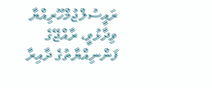ރައީސުލްޖުމްހޫރިއްޔާ ވިދާޅުވީ، ރާއްޖޭގެ ފަންނިއްޔާތުގެ ދާއިރާ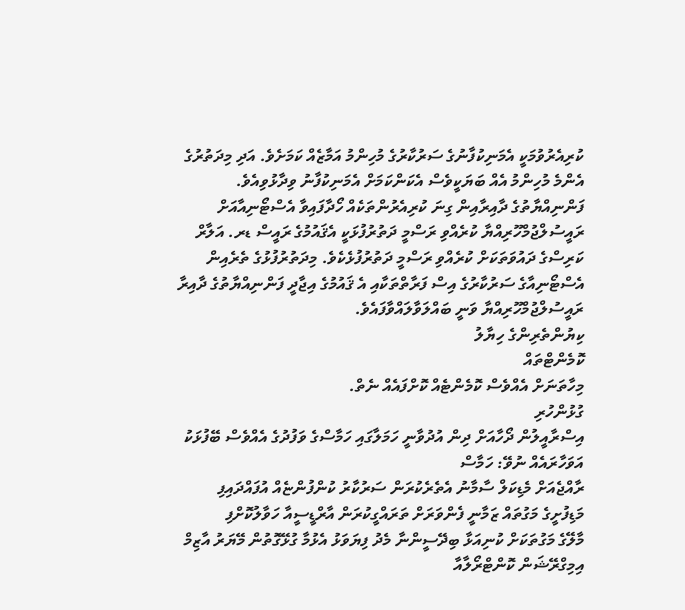ކުރިއެރުވުމަކީ އެމަނިކުފާނުގެ ސަރުކާރުގެ މުހިންމު އަމާޒެއް ކަމަށެވެ. އަދި މިދަތުރުގެ އެންމެ މުހިންމު އެއް ބަޔަކީވެސް އެކަންކަމަށް އެމަނިކުފާނު ވިދާޅުވިއެވެ.
ފަންނިއްޔާތުގެ ދާއިރާއިން ގިނަ ކުރިއެރުންތަކެއް ހޯދާފައިވާ އެސްޓޯނިއާއަށް ރައީސުލްޖުމްހޫރިއްޔާ ކުރެއްވި ރަސްމީ ދަތުރުފުޅަކީ އެޤައުމުގެ ރައީސް ޑރ. އަލާރް ކަރިސްގެ ދައުވަތަކަށް ކުރެއްވި ރަސްމީ ދަތުރުފުޅެކެވެ. މިދަތުރުފުޅުގެ ތެރެއިން އެސްޓޯނިއާގެ ސަރުކާރުގެ އިސް ފަރާތްތަކާއި އެ ޤައުމުގެ އިޖާދީ ފަންނިއްޔާތުގެ ދާއިރާ ރައީސުލްޖުމްހޫރިއްޔާ ވަނީ ބައްލަވާލައްވާފައެވެ.
ކިޔުންތެރިންގެ ހިޔާލު
ކޮމެންޓްތައް
މިހާތަނަށް އެއްވެސް ކޮމެންޓެއް ކޮށްފައެއް ނެތް.
ގުޅުންހުރި
އިސްރާއީލުން ދޯހާއަށް ދިން އުދުވާނީ ހަމަލާގައި ހަމާސްގެ ވަފުދުގެ އެއްވެސް ބޭފުޅަކު އަވަހާރައެއް ނުވޭ: ހަމާސް
ރާއްޖެއަށް މެޑިކަލް ސާމާނު އެތެރެކުރަން ސަރުކާރު ކުންފުންޏެއް އުފައްދައިފި
މަޑިފުށީގެ މަގުތައް ޒަމާނީ ފެންވަރަށް ތަރައްގީކުރަން އާރްޑީސީއާ ހަވާލުކޮށްފި
މާލޭގެ މަގުތަކަށް ކުނިއަޅާ ބިދޭސީންނާ މެދު ފިޔަވަޅު އެޅުމާ ގުޅޭގޮތުން މޭޔަރު އާޒިމް އިމިގްރޭޝަން ކޮންޓްރޯލާއާ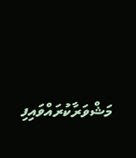މަޝްވަރާކުރައްވައިފި